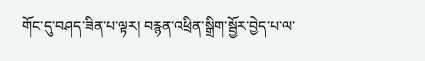གོང་དུ་བཤད་ཟིན་པ་ལྟར། བརྙན་འཕྲིན་སྒྲིག་སྦྱོར་བྱེད་པ་ལ་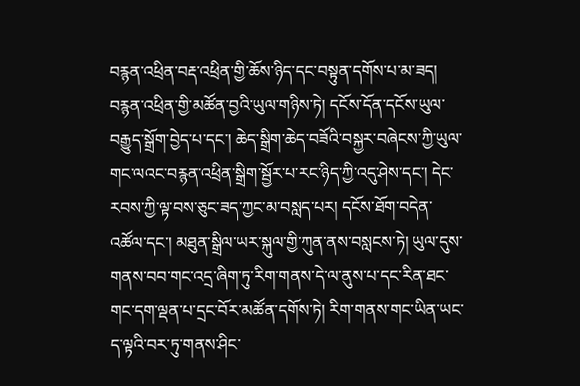བརྙན་འཕྲིན་བརྡ་འཕྲིན་གྱི་ཆོས་ཉིད་དང་བསྟུན་དགོས་པ་མ་ཟད། བརྙན་འཕྲིན་གྱི་མཚོན་བྱའི་ཡུལ་གཉིས་ཏེ། དངོས་དོན་དངོས་ཡུལ་བརྒྱུད་སྒྲོག་བྱེད་པ་དང་། ཆེད་སྒྲིག་ཆེད་བཟོའི་བསྐྱར་བཞེངས་ཀྱི་ཡུལ་གང་ལའང་བརྙན་འཕྲིན་སྒྲིག་སྦྱོར་པ་རང་ཉིད་ཀྱི་འདུ་ཤེས་དང་། དེང་རབས་ཀྱི་ལྟ་བས་ཅུང་ཟད་ཀྱང་མ་བསླད་པར། དངོས་ཐོག་བདེན་འཚོལ་དང་། མཐུན་སྒྲིལ་ཡར་སྐུལ་གྱི་ཀུན་ནས་བསླངས་ཏེ། ཡུལ་དུས་གནས་བབ་གང་འདྲ་ཞིག་ཏུ་རིག་གནས་དེ་ལ་ནུས་པ་དང་རིན་ཐང་གང་དག་ལྡན་པ་དྲང་བོར་མཚོན་དགོས་ཏེ། རིག་གནས་གང་ཡིན་ཡང་ད་ལྟའི་བར་ཏུ་གནས་ཤིང་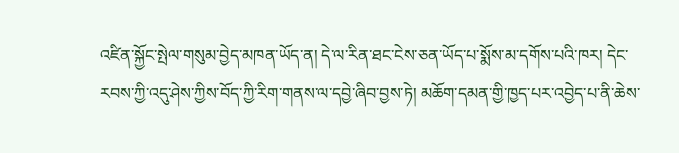འཛིན་སྐྱོང་སྤེལ་གསུམ་བྱེད་མཁན་ཡོད་ན། དེ་ལ་རིན་ཐང་ངེས་ཅན་ཡོད་པ་སྨོས་མ་དགོས་པའི་ཁར། དེང་རབས་ཀྱི་འདུ་ཤེས་ཀྱིས་བོད་ཀྱི་རིག་གནས་ལ་དབྱེ་ཞིབ་བྱས་ཏེ། མཆོག་དམན་གྱི་ཁྱད་པར་འབྱེད་པ་ནི་ཆེས་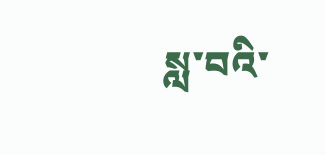སླ་བའི་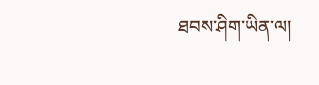ཐབས་ཤིག་ཡིན་ལ།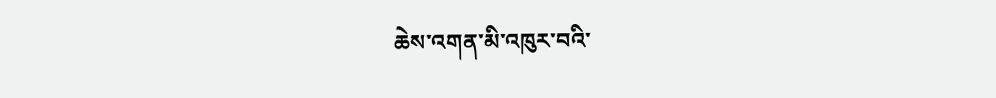ཆེས་འགན་མི་འཁུར་བའི་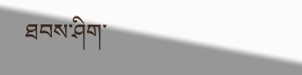ཐབས་ཤིག་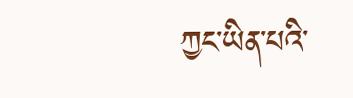ཀྱང་ཡིན་པའི་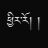ཕྱིར་རོ། །